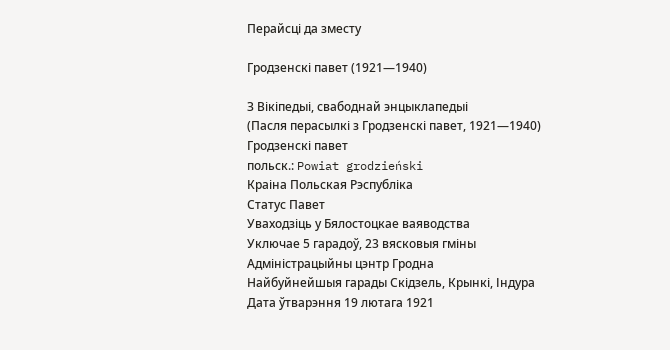Перайсці да зместу

Гродзенскі павет (1921—1940)

З Вікіпедыі, свабоднай энцыклапедыі
(Пасля перасылкі з Гродзенскі павет, 1921—1940)
Гродзенскі павет
польск.: Powiat grodzieński
Краіна Польская Рэспубліка
Статус Павет
Уваходзіць у Бялостоцкае ваяводства
Уключае 5 гарадоў, 23 вясковыя гміны
Адміністрацыйны цэнтр Гродна
Найбуйнейшыя гарады Скідзель, Крынкі, Індура
Дата ўтварэння 19 лютага 1921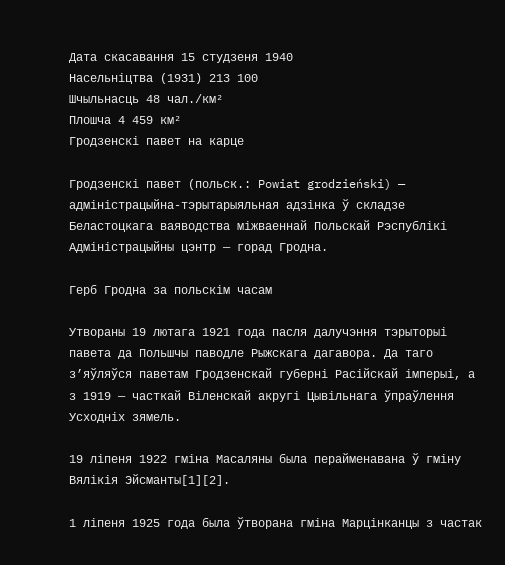Дата скасавання 15 студзеня 1940
Насельніцтва (1931) 213 100
Шчыльнасць 48 чал./км²
Плошча 4 459 км²
Гродзенскі павет на карце

Гродзенскі павет (польск.: Powiat grodzieński) — адміністрацыйна-тэрытарыяльная адзінка ў складзе Беластоцкага ваяводства міжваеннай Польскай Рэспублікі Адміністрацыйны цэнтр — горад Гродна.

Герб Гродна за польскім часам

Утвораны 19 лютага 1921 года пасля далучэння тэрыторыі павета да Польшчы паводле Рыжскага дагавора. Да таго з’яўляўся паветам Гродзенскай губерні Расійскай імперыі, а з 1919 — часткай Віленскай акругі Цывільнага ўпраўлення Усходніх зямель.

19 ліпеня 1922 гміна Масаляны была перайменавана ў гміну Вялікія Эйсманты[1][2].

1 ліпеня 1925 года была ўтворана гміна Марцінканцы з частак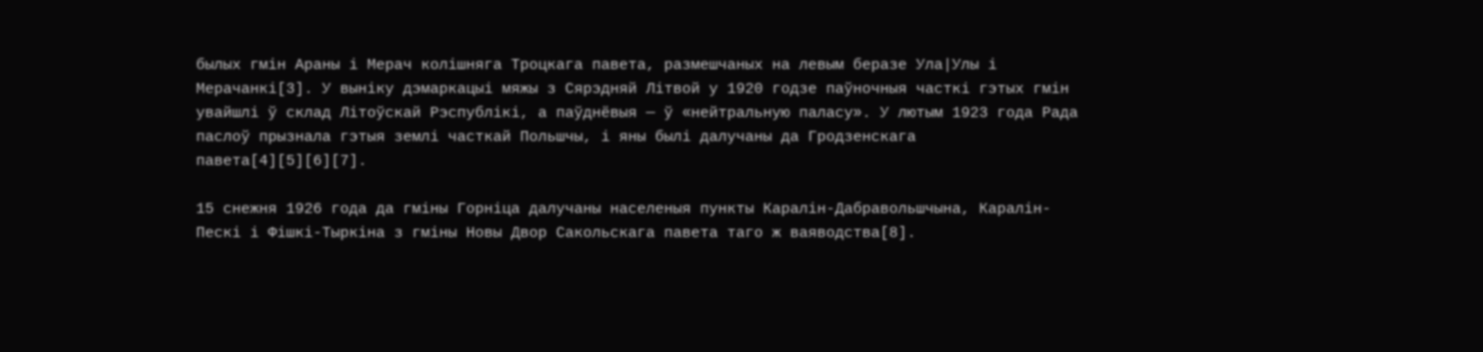былых гмін Араны і Мерач колішняга Троцкага павета, размешчаных на левым беразе Ула|Улы і Мерачанкі[3]. У выніку дэмаркацыі мяжы з Сярэдняй Літвой у 1920 годзе паўночныя часткі гэтых гмін увайшлі ў склад Літоўскай Рэспублікі, а паўднёвыя — ў «нейтральную паласу». У лютым 1923 года Рада паслоў прызнала гэтыя землі часткай Польшчы, і яны былі далучаны да Гродзенскага павета[4][5][6][7].

15 снежня 1926 года да гміны Горніца далучаны населеныя пункты Каралін-Дабравольшчына, Каралін-Пескі і Фішкі-Тыркіна з гміны Новы Двор Сакольскага павета таго ж ваяводства[8].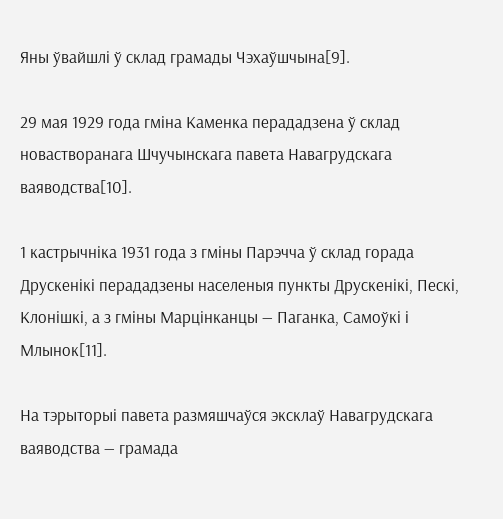Яны ўвайшлі ў склад грамады Чэхаўшчына[9].

29 мая 1929 года гміна Каменка перададзена ў склад новастворанага Шчучынскага павета Навагрудскага ваяводства[10].

1 кастрычніка 1931 года з гміны Парэчча ў склад горада Друскенікі перададзены населеныя пункты Друскенікі, Пескі, Клонішкі, а з гміны Марцінканцы — Паганка, Самоўкі і Млынок[11].

На тэрыторыі павета размяшчаўся эксклаў Навагрудскага ваяводства — грамада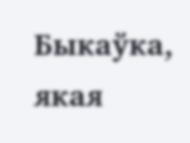Быкаўка, якая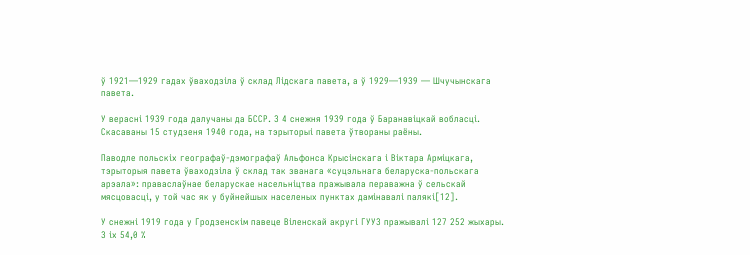ў 1921—1929 гадах ўваходзіла ў склад Лідскага павета, а ў 1929—1939 — Шчучынскага павета.

У верасні 1939 года далучаны да БССР. З 4 снежня 1939 года ў Баранавіцкай вобласці. Скасаваны 15 студзеня 1940 года, на тэрыторыі павета ўтвораны раёны.

Паводле польскіх географаў‑дэмографаў Альфонса Крысінскага і Віктара Арміцкага, тэрыторыя павета ўваходзіла ў склад так званага «суцэльнага беларуска-польскага арэала»: праваслаўнае беларускае насельніцтва пражывала пераважна ў сельскай мясцовасці, у той час як у буйнейшых населеных пунктах дамінавалі палякі[12].

У снежні 1919 года у Гродзенскім павеце Віленскай акругі ГУУЗ пражывалі 127 252 жыхары. З іх 54,0 %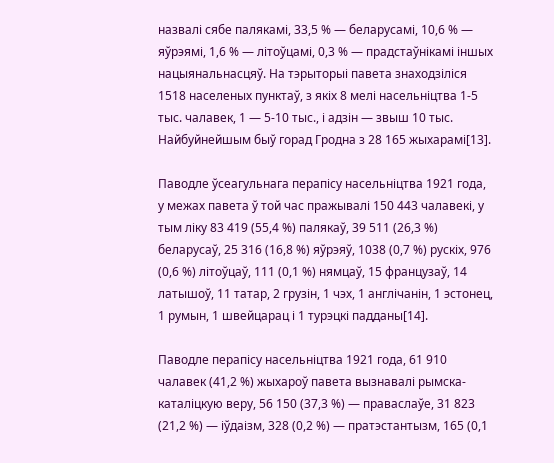назвалі сябе палякамі, 33,5 % — беларусамі, 10,6 % — яўрэямі, 1,6 % — літоўцамі, 0,3 % — прадстаўнікамі іншых нацыянальнасцяў. На тэрыторыі павета знаходзіліся 1518 населеных пунктаў, з якіх 8 мелі насельніцтва 1-5 тыс. чалавек, 1 — 5-10 тыс., і адзін — звыш 10 тыс. Найбуйнейшым быў горад Гродна з 28 165 жыхарамі[13].

Паводле ўсеагульнага перапісу насельніцтва 1921 года, у межах павета ў той час пражывалі 150 443 чалавекі, у тым ліку 83 419 (55,4 %) палякаў, 39 511 (26,3 %) беларусаў, 25 316 (16,8 %) яўрэяў, 1038 (0,7 %) рускіх, 976 (0,6 %) літоўцаў, 111 (0,1 %) нямцаў, 15 французаў, 14 латышоў, 11 татар, 2 грузін, 1 чэх, 1 англічанін, 1 эстонец, 1 румын, 1 швейцарац і 1 турэцкі падданы[14].

Паводле перапісу насельніцтва 1921 года, 61 910 чалавек (41,2 %) жыхароў павета вызнавалі рымска-каталіцкую веру, 56 150 (37,3 %) — праваслаўе, 31 823 (21,2 %) — іўдаізм, 328 (0,2 %) — пратэстантызм, 165 (0,1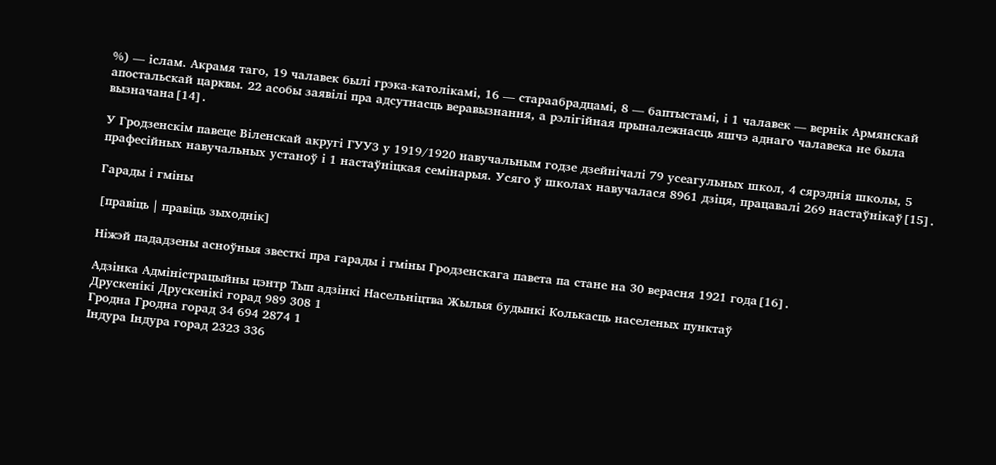%) — іслам. Акрамя таго, 19 чалавек былі грэка-католікамі, 16 — стараабрадцамі, 8 — баптыстамі, і 1 чалавек — вернік Армянскай апостальскай царквы. 22 асобы заявілі пра адсутнасць веравызнання, а рэлігійная прыналежнасць яшчэ аднаго чалавека не была вызначана[14].

У Гродзенскім павеце Віленскай акругі ГУУЗ у 1919/1920 навучальным годзе дзейнічалі 79 усеагульных школ, 4 сярэднія школы, 5 прафесійных навучальных устаноў і 1 настаўніцкая семінарыя. Усяго ў школах навучалася 8961 дзіця, працавалі 269 настаўнікаў[15].

Гарады і гміны

[правіць | правіць зыходнік]

Ніжэй пададзены асноўныя звесткі пра гарады і гміны Гродзенскага павета па стане на 30 верасня 1921 года[16].

Адзінка Адміністрацыйны цэнтр Тып адзінкі Насельніцтва Жылыя будынкі Колькасць населеных пунктаў
Друскенікі Друскенікі горад 989 308 1
Гродна Гродна горад 34 694 2874 1
Індура Індура горад 2323 336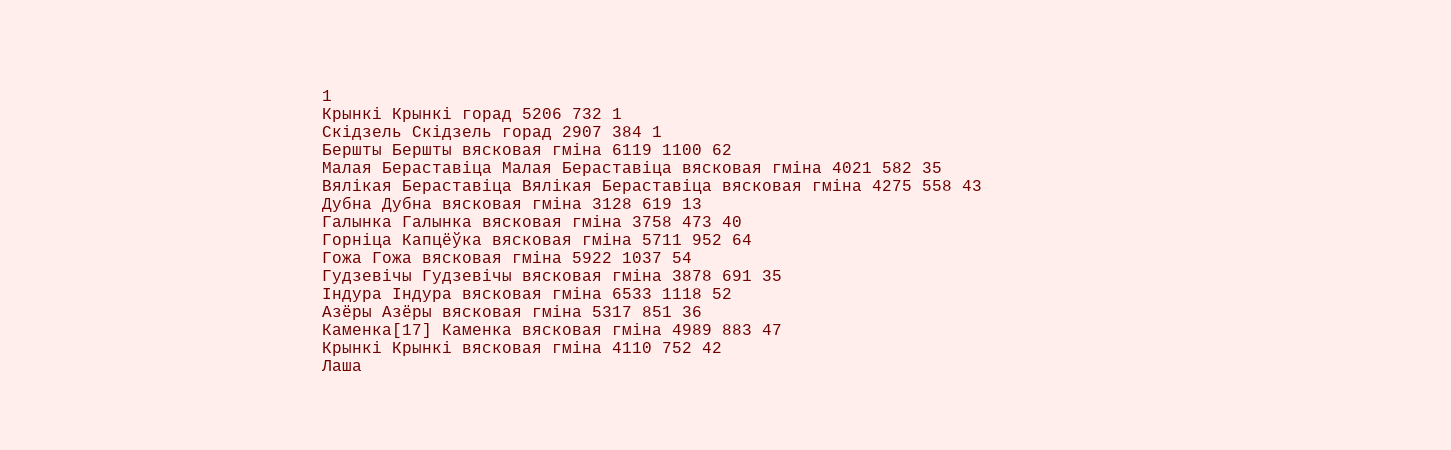1
Крынкі Крынкі горад 5206 732 1
Скідзель Скідзель горад 2907 384 1
Бершты Бершты вясковая гміна 6119 1100 62
Малая Бераставіца Малая Бераставіца вясковая гміна 4021 582 35
Вялікая Бераставіца Вялікая Бераставіца вясковая гміна 4275 558 43
Дубна Дубна вясковая гміна 3128 619 13
Галынка Галынка вясковая гміна 3758 473 40
Горніца Капцёўка вясковая гміна 5711 952 64
Гожа Гожа вясковая гміна 5922 1037 54
Гудзевічы Гудзевічы вясковая гміна 3878 691 35
Індура Індура вясковая гміна 6533 1118 52
Азёры Азёры вясковая гміна 5317 851 36
Каменка[17] Каменка вясковая гміна 4989 883 47
Крынкі Крынкі вясковая гміна 4110 752 42
Лаша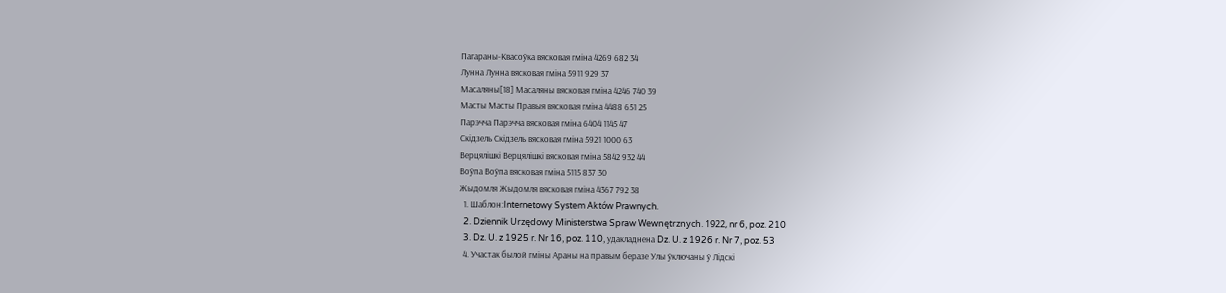Пагараны-Квасоўка вясковая гміна 4269 682 34
Лунна Лунна вясковая гміна 5911 929 37
Масаляны[18] Масаляны вясковая гміна 4246 740 39
Масты Масты Правыя вясковая гміна 4488 651 25
Парэчча Парэчча вясковая гміна 6404 1145 47
Скідзель Скідзель вясковая гміна 5921 1000 63
Верцялішкі Верцялішкі вясковая гміна 5842 932 44
Воўпа Воўпа вясковая гміна 5115 837 30
Жыдомля Жыдомля вясковая гміна 4367 792 38
  1. Шаблон:Internetowy System Aktów Prawnych.
  2. Dziennik Urzędowy Ministerstwa Spraw Wewnętrznych. 1922, nr 6, poz. 210
  3. Dz. U. z 1925 r. Nr 16, poz. 110, удакладнена Dz. U. z 1926 r. Nr 7, poz. 53
  4. Участак былой гміны Араны на правым беразе Улы ўключаны ў Лідскі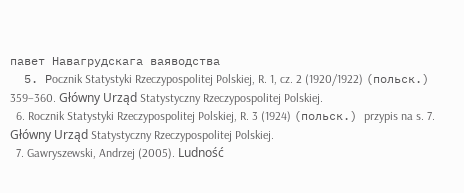павет Навагрудскага ваяводства
  5. Рocznik Statystyki Rzeczypospolitej Polskiej, R. 1, cz. 2 (1920/1922) (польск.) 359–360. Główny Urząd Statystyczny Rzeczypospolitej Polskiej.
  6. Rocznik Statystyki Rzeczypospolitej Polskiej, R. 3 (1924) (польск.) przypis na s. 7. Główny Urząd Statystyczny Rzeczypospolitej Polskiej.
  7. Gawryszewski, Andrzej (2005). Ludność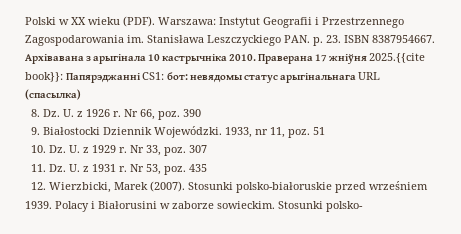Polski w XX wieku (PDF). Warszawa: Instytut Geografii i Przestrzennego Zagospodarowania im. Stanisława Leszczyckiego PAN. p. 23. ISBN 8387954667. Архівавана з арыгінала 10 кастрычніка 2010. Праверана 17 жніўня 2025.{{cite book}}: Папярэджанні CS1: бот: невядомы статус арыгінальнага URL (спасылка)
  8. Dz. U. z 1926 r. Nr 66, poz. 390
  9. Białostocki Dziennik Wojewódzki. 1933, nr 11, poz. 51
  10. Dz. U. z 1929 r. Nr 33, poz. 307
  11. Dz. U. z 1931 r. Nr 53, poz. 435
  12. Wierzbicki, Marek (2007). Stosunki polsko-białoruskie przed wrześniem 1939. Polacy i Białorusini w zaborze sowieckim. Stosunki polsko-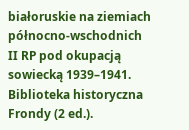białoruskie na ziemiach północno-wschodnich II RP pod okupacją sowiecką 1939–1941. Biblioteka historyczna Frondy (2 ed.).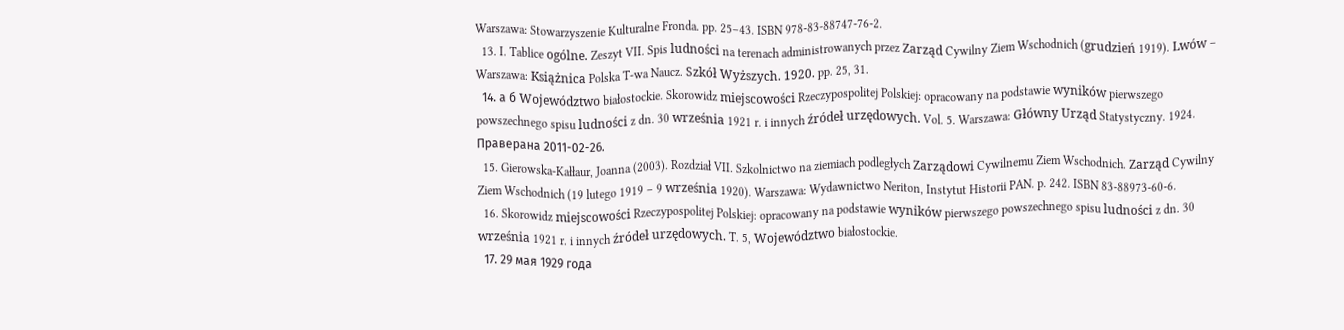Warszawa: Stowarzyszenie Kulturalne Fronda. pp. 25–43. ISBN 978-83-88747-76-2.
  13. I. Tablice ogólne. Zeszyt VII. Spis ludności na terenach administrowanych przez Zarząd Cywilny Ziem Wschodnich (grudzień 1919). Lwów – Warszawa: Książnica Polska T-wa Naucz. Szkół Wyższych. 1920. pp. 25, 31.
  14. а б Województwo białostockie. Skorowidz miejscowości Rzeczypospolitej Polskiej: opracowany na podstawie wyników pierwszego powszechnego spisu ludności z dn. 30 września 1921 r. i innych źródeł urzędowych. Vol. 5. Warszawa: Główny Urząd Statystyczny. 1924. Праверана 2011-02-26.
  15. Gierowska-Kałłaur, Joanna (2003). Rozdział VII. Szkolnictwo na ziemiach podległych Zarządowi Cywilnemu Ziem Wschodnich. Zarząd Cywilny Ziem Wschodnich (19 lutego 1919 – 9 września 1920). Warszawa: Wydawnictwo Neriton, Instytut Historii PAN. p. 242. ISBN 83-88973-60-6.
  16. Skorowidz miejscowości Rzeczypospolitej Polskiej: opracowany na podstawie wyników pierwszego powszechnego spisu ludności z dn. 30 września 1921 r. i innych źródeł urzędowych. T. 5, Województwo białostockie.
  17. 29 мая 1929 года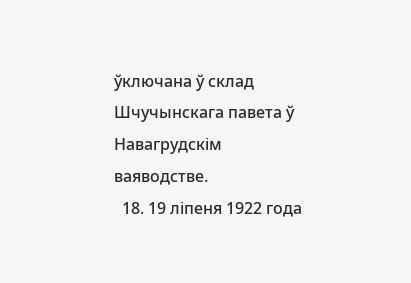ўключана ў склад Шчучынскага павета ў Навагрудскім ваяводстве.
  18. 19 ліпеня 1922 года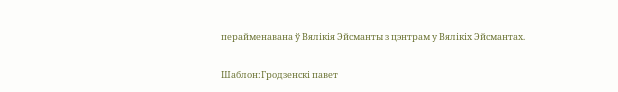перайменавана ў Вялікія Эйсманты з цэнтрам у Вялікіх Эйсмантах.

Шаблон:Гродзенскі павет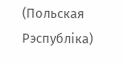(Польская Рэспубліка)